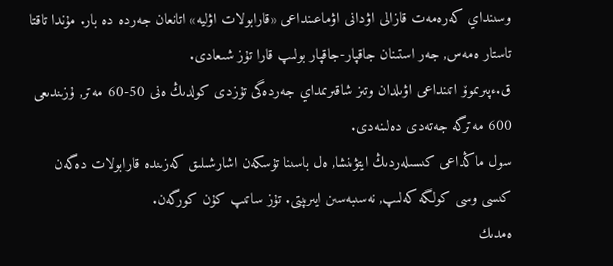وسىنداي كەرەمەت قازالى اۋدانى اۋماعىنداعى «قارابولات اۋليە» اتانعان جەردە دە بار. مۇندا تاقتا تاستار ەمەس, جەر استىنان جاقپار-جاقپار بولىپ قارا تۇز شىعادى.
ق.ءپىرىموۆ اتىنداعى اۋىلدان وتىز شاقىرىمداي جەردەگى تۇزدى كولدىڭ ەنى 50-60 مەتر, ۇزىندىعى 600 مەترگە جەتەدى دەلىنەدى.
سول ماڭداعى كىسىلەردىڭ ايتۋىنشا, ەل باسىنا تۇسكەن اشارشىلىق كەزىندە قارابولات دەگەن كىسى وسى كولگە كەلىپ, نەسىبەسىن ايىرىپتى. تۇز ساتىپ كۇن كورگەن.
ەمدىك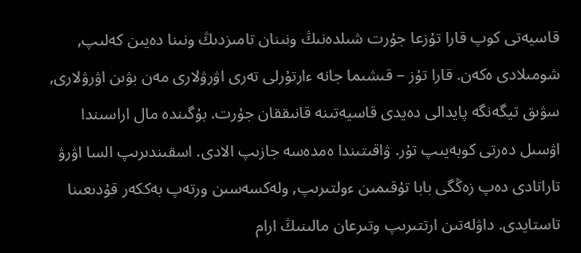قاسيەتى كوپ قارا تۇزعا جۇرت شىلدەنىڭ ونىنان تامىزدىڭ ونىنا دەيىن كەلىپ, شومىلادى ەكەن. قارا تۇز – قىشىما جانە ءارتۇرلى تەرى اۋرۋلارى مەن بۋىن اۋرۋلارى, سۋىق تيگەنگە پايدالى دەيدى قاسيەتىنە قانىققان جۇرت. بۇگىندە مال اراسىندا اۋسىل دەرتى كوبەيىپ تۇر. ۋاقىتىندا ەمدەسە جازىپ الادى. اسقىندىرىپ السا اۋرۋ تاراتادى دەپ زەڭگى بابا تۇقىمىن ءولتىرىپ, ولەكسەسىن ورتەپ بەككەر قۇدىعىنا تاستايدى. داۋلەتىن ارتتىرىپ وتىرعان مالىنىڭ ارام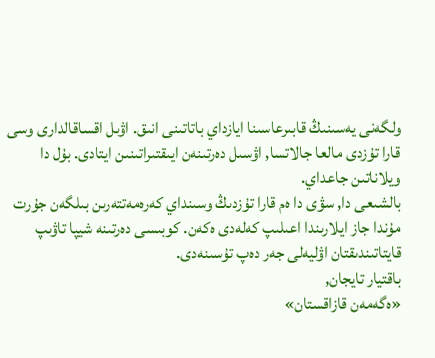ولگەنى يەسىنىڭ قابىرعاسىنا ايازداي باتاتىنى انىق. اۋىل اقساقالدارى وسى قارا تۇزدى مالعا جالاتسا, اۋسىل دەرتىنەن ايىقتىراتىنىن ايتادى. بۇل دا ويلاناتىن جاعداي.
بالشىعى دا, سۋى دا ەم قارا تۇزدىڭ وسىنداي كەرەمەتتەرىن بىلگەن جۇرت مۇندا جاز ايلارىندا اعىلىپ كەلەدى ەكەن. كوبىسى دەرتىنە شيپا تاۋىپ قايتاتىندىقتان اۋليەلى جەر دەپ تۇسىنەدى.
باقتيار تايجان,
«ەگەمەن قازاقستان»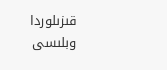قىزىلوردا وبلىسى